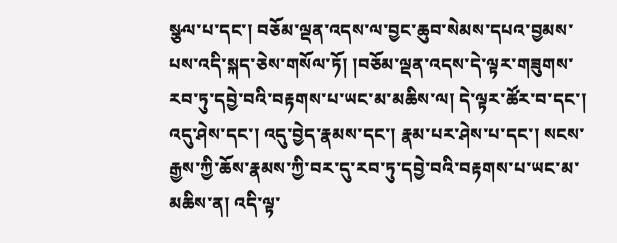སྩལ་པ་དང་། བཅོམ་ལྡན་འདས་ལ་བྱང་ཆུབ་སེམས་དཔའ་བྱམས་པས་འདི་སྐད་ཅེས་གསོལ་ཏོ། །བཅོམ་ལྡན་འདས་དེ་ལྟར་གཟུགས་རབ་ཏུ་དབྱེ་བའི་བརྟགས་པ་ཡང་མ་མཆིས་ལ། དེ་ལྟར་ཚོར་བ་དང་། འདུ་ཤེས་དང་། འདུ་བྱེད་རྣམས་དང་། རྣམ་པར་ཤེས་པ་དང་། སངས་རྒྱས་ཀྱི་ཆོས་རྣམས་ཀྱི་བར་དུ་རབ་ཏུ་དབྱེ་བའི་བརྟགས་པ་ཡང་མ་མཆིས་ན། འདི་ལྟ་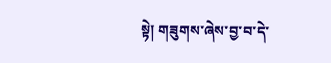སྟེ། གཟུགས་ཞེས་བྱ་བ་དེ་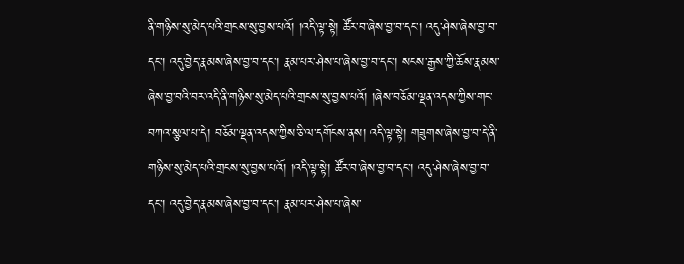ནི་གཉིས་སུ་མེད་པའི་གྲངས་སུ་བྱས་པའོ། །འདི་ལྟ་སྟེ། ཚོར་བ་ཞེས་བྱ་བ་དང་། འདུ་ཤེས་ཞེས་བྱ་བ་དང་། འདུ་བྱེད་རྣམས་ཞེས་བྱ་བ་དང་། རྣམ་པར་ཤེས་པ་ཞེས་བྱ་བ་དང་། སངས་རྒྱས་ཀྱི་ཆོས་རྣམས་ཞེས་བྱ་བའི་བར་འདི་ནི་གཉིས་སུ་མེད་པའི་གྲངས་སུ་བྱས་པའོ། །ཞེས་བཅོམ་ལྡན་འདས་ཀྱིས་གང་བཀའ་སྩལ་པ་དེ། བཅོམ་ལྡན་འདས་ཀྱིས་ཅི་ལ་དགོངས་ནས། འདི་ལྟ་སྟེ། གཟུགས་ཞེས་བྱ་བ་དེ་ནི་གཉིས་སུ་མེད་པའི་གྲངས་སུ་བྱས་པའོ། །འདི་ལྟ་སྟེ། ཚོར་བ་ཞེས་བྱ་བ་དང་། འདུ་ཤེས་ཞེས་བྱ་བ་དང་། འདུ་བྱེད་རྣམས་ཞེས་བྱ་བ་དང་། རྣམ་པར་ཤེས་པ་ཞེས་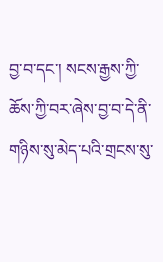བྱ་བ་དང་། སངས་རྒྱས་ཀྱི་ཆོས་ཀྱི་བར་ཞེས་བྱ་བ་དེ་ནི་གཉིས་སུ་མེད་པའི་གྲངས་སུ་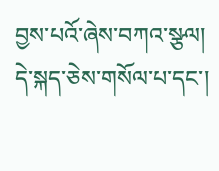བྱས་པའོ་ཞེས་བཀའ་སྩལ། དེ་སྐད་ཅེས་གསོལ་པ་དང་།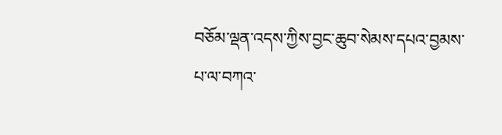བཅོམ་ལྡན་འདས་ཀྱིས་བྱང་ཆུབ་སེམས་དཔའ་བྱམས་པ་ལ་བཀའ་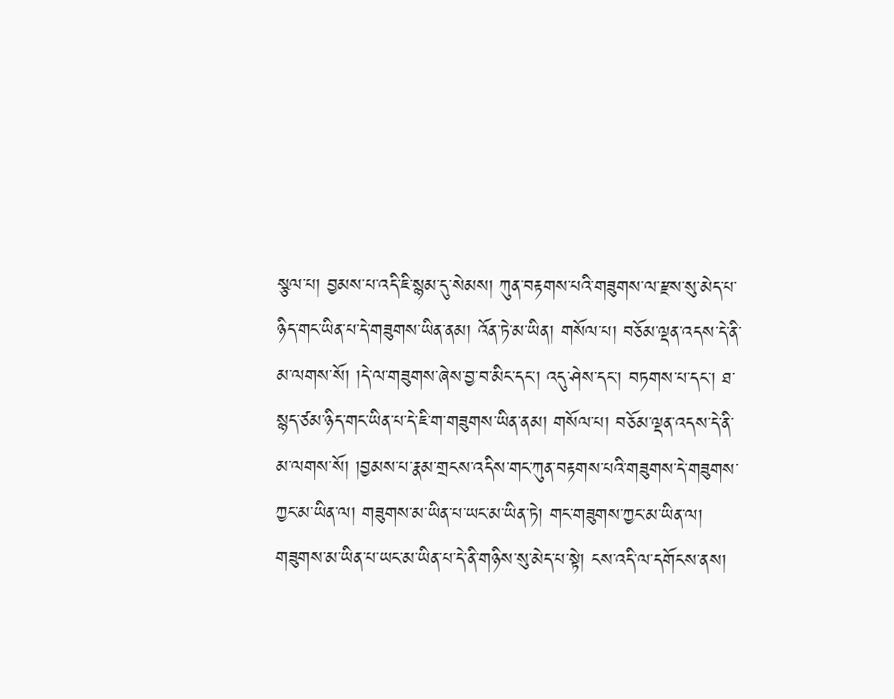སྩལ་པ། བྱམས་པ་འདི་ཇི་སྙམ་དུ་སེམས། ཀུན་བརྟགས་པའི་གཟུགས་ལ་རྫས་སུ་མེད་པ་ཉིད་གང་ཡིན་པ་དེ་གཟུགས་ཡིན་ནམ། འོན་ཏེ་མ་ཡིན། གསོལ་པ། བཅོམ་ལྡན་འདས་དེ་ནི་མ་ལགས་སོ། །དེ་ལ་གཟུགས་ཞེས་བྱ་བ་མིང་དང་། འདུ་ཤེས་དང་། བཏགས་པ་དང་། ཐ་སྙད་ཙམ་ཉིད་གང་ཡིན་པ་དེ་ཇི་ག་གཟུགས་ཡིན་ནམ། གསོལ་པ། བཅོམ་ལྡན་འདས་དེ་ནི་མ་ལགས་སོ། །བྱམས་པ་རྣམ་གྲངས་འདིས་གང་ཀུན་བརྟགས་པའི་གཟུགས་དེ་གཟུགས་ཀྱང་མ་ཡིན་ལ། གཟུགས་མ་ཡིན་པ་ཡང་མ་ཡིན་ཏེ། གང་གཟུགས་ཀྱང་མ་ཡིན་ལ། གཟུགས་མ་ཡིན་པ་ཡང་མ་ཡིན་པ་དེ་ནི་གཉིས་སུ་མེད་པ་སྟེ། ངས་འདི་ལ་དགོངས་ནས།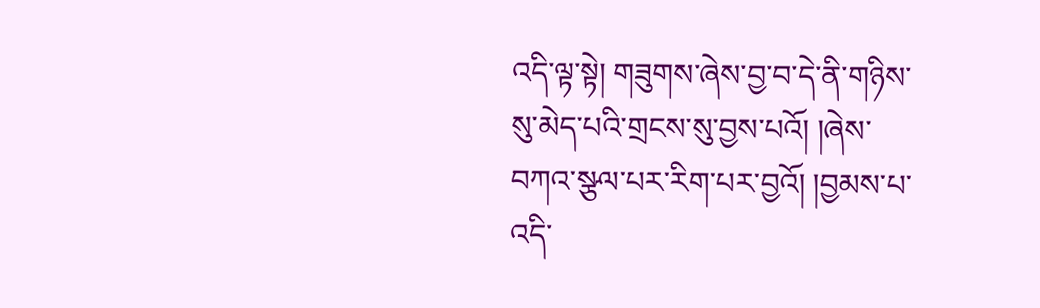འདི་ལྟ་སྟེ། གཟུགས་ཞེས་བྱ་བ་དེ་ནི་གཉིས་སུ་མེད་པའི་གྲངས་སུ་བྱས་པའོ། །ཞེས་བཀའ་སྩལ་པར་རིག་པར་བྱའོ། །བྱམས་པ་འདི་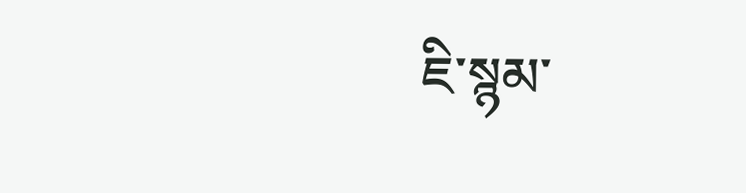ཇི་སྙམ་